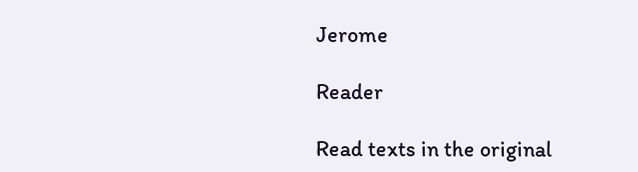Jerome

Reader

Read texts in the original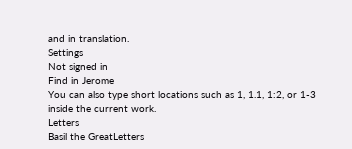and in translation.
Settings
Not signed in
Find in Jerome
You can also type short locations such as 1, 1.1, 1:2, or 1-3 inside the current work.
Letters
Basil the GreatLetters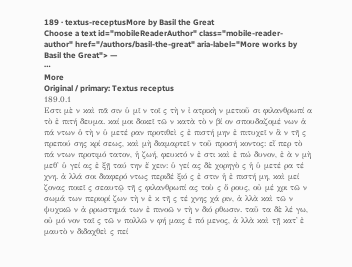189 · textus-receptusMore by Basil the Great
Choose a text id="mobileReaderAuthor" class="mobile-reader-author" href="/authors/basil-the-great" aria-label="More works by Basil the Great"> —
⋯
More
Original / primary: Textus receptus
189.0.1
Εστι μὲ ν καὶ πᾶ σιν ὑ μῖ ν τοῖ ς τὴ ν ἰ ατρικὴ ν μετιοῦ σι φιλανθρωπί α τὸ ἐ πιτή δευμα. καί μοι δοκεῖ τῶ ν κατὰ τὸ ν βί ον σπουδαζομέ νων ἁ πά ντων ὁ τὴ ν ὑ μετέ ραν προτιθεὶ ς ἐ πιστή μην ἐ πιτυχεῖ ν ἂ ν τῆ ς πρεπού σης κρί σεως, καὶ μὴ διαμαρτεῖ ν τοῦ προσή κοντος: εἴ περ τὸ πά ντων προτιμό τατον, ἡ ζωή, φευκτό ν ἐ στι καὶ ἐ πώ δυνον, ἐ ὰ ν μὴ μεθ̓ ὑ γεί ας ἐ ξῇ ταύ την ἔ χειν: ὑ γεί ας δὲ χορηγὸ ς ἡ ὑ μετέ ρα τέ χνη. ἀ λλά σοι διαφερό ντως περιδέ ξιό ς ἐ στιν ἡ ἐ πιστή μη, καὶ μεί ζονας ποιεῖ ς σεαυτῷ τῆ ς φιλανθρωπί ας τοὺ ς ὅ ρους, οὐ μέ χρι τῶ ν σωμά των περιορί ζων τὴ ν ἐ κ τῆ ς τέ χνης χά ριν, ἀ λλὰ καὶ τῶ ν ψυχικῶ ν ἀ ρρωστημά των ἐ πινοῶ ν τὴ ν διό ρθωσιν. ταῦ τα δὲ λέ γω, οὐ μό νον ταῖ ς τῶ ν πολλῶ ν φή μαις ἑ πό μενος, ἀ λλὰ καὶ τῇ κατ̓ ἐ μαυτὸ ν διδαχθεὶ ς πεί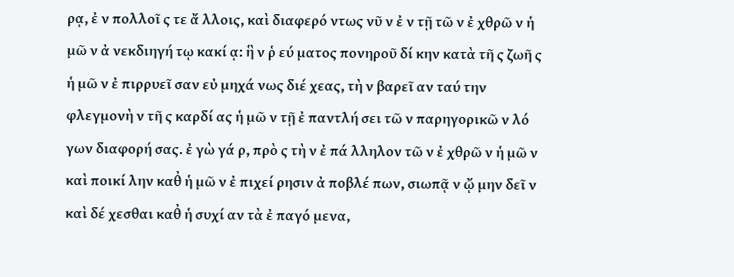ρᾳ, ἐ ν πολλοῖ ς τε ἄ λλοις, καὶ διαφερό ντως νῦ ν ἐ ν τῇ τῶ ν ἐ χθρῶ ν ἡ μῶ ν ἀ νεκδιηγή τῳ κακί ᾳ: ἣ ν ῥ εύ ματος πονηροῦ δί κην κατὰ τῆ ς ζωῆ ς ἡ μῶ ν ἐ πιρρυεῖ σαν εὐ μηχά νως διέ χεας, τὴ ν βαρεῖ αν ταύ την φλεγμονὴ ν τῆ ς καρδί ας ἡ μῶ ν τῇ ἐ παντλή σει τῶ ν παρηγορικῶ ν λό γων διαφορή σας. ἐ γὼ γά ρ, πρὸ ς τὴ ν ἐ πά λληλον τῶ ν ἐ χθρῶ ν ἡ μῶ ν καὶ ποικί λην καθ̓ ἡ μῶ ν ἐ πιχεί ρησιν ἀ ποβλέ πων, σιωπᾷ ν ᾤ μην δεῖ ν καὶ δέ χεσθαι καθ̓ ἡ συχί αν τὰ ἐ παγό μενα,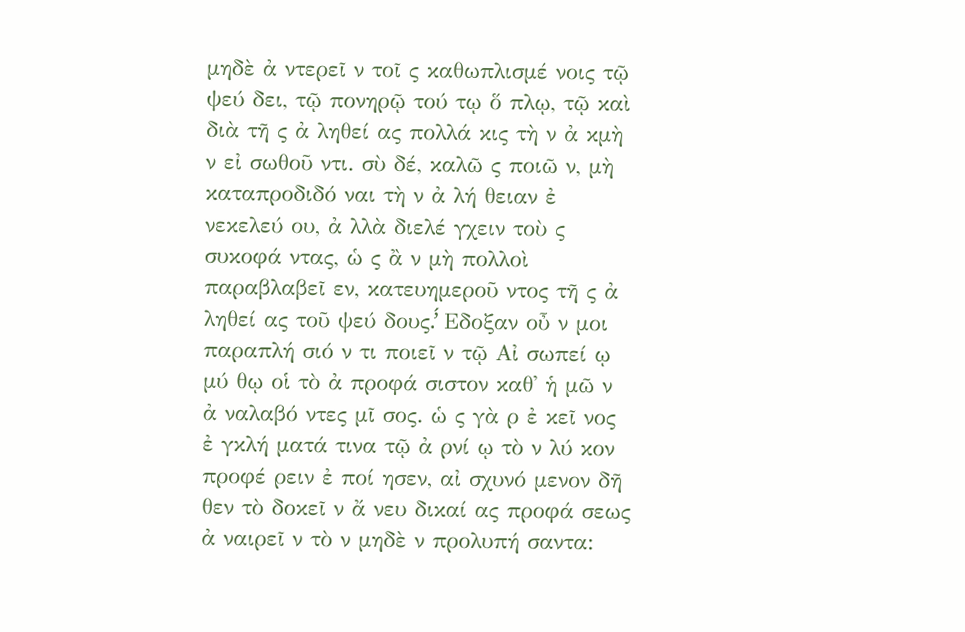μηδὲ ἀ ντερεῖ ν τοῖ ς καθωπλισμέ νοις τῷ ψεύ δει, τῷ πονηρῷ τού τῳ ὅ πλῳ, τῷ καὶ διὰ τῆ ς ἀ ληθεί ας πολλά κις τὴ ν ἀ κμὴ ν εἰ σωθοῦ ντι. σὺ δέ, καλῶ ς ποιῶ ν, μὴ καταπροδιδό ναι τὴ ν ἀ λή θειαν ἐ νεκελεύ ου, ἀ λλὰ διελέ γχειν τοὺ ς συκοφά ντας, ὡ ς ἂ ν μὴ πολλοὶ παραβλαβεῖ εν, κατευημεροῦ ντος τῆ ς ἀ ληθεί ας τοῦ ψεύ δους.̓́ Εδοξαν οὖ ν μοι παραπλή σιό ν τι ποιεῖ ν τῷ Αἰ σωπεί ῳ μύ θῳ οἱ τὸ ἀ προφά σιστον καθ̓ ἡ μῶ ν ἀ ναλαβό ντες μῖ σος. ὡ ς γὰ ρ ἐ κεῖ νος ἐ γκλή ματά τινα τῷ ἀ ρνί ῳ τὸ ν λύ κον προφέ ρειν ἐ ποί ησεν, αἰ σχυνό μενον δῆ θεν τὸ δοκεῖ ν ἄ νευ δικαί ας προφά σεως ἀ ναιρεῖ ν τὸ ν μηδὲ ν προλυπή σαντα: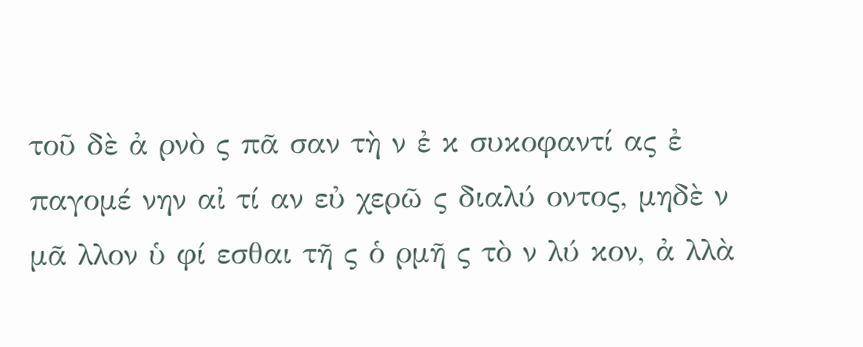τοῦ δὲ ἀ ρνὸ ς πᾶ σαν τὴ ν ἐ κ συκοφαντί ας ἐ παγομέ νην αἰ τί αν εὐ χερῶ ς διαλύ οντος, μηδὲ ν μᾶ λλον ὑ φί εσθαι τῆ ς ὁ ρμῆ ς τὸ ν λύ κον, ἀ λλὰ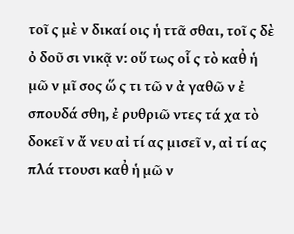τοῖ ς μὲ ν δικαί οις ἡ ττᾶ σθαι, τοῖ ς δὲ ὀ δοῦ σι νικᾷ ν: οὕ τως οἷ ς τὸ καθ̓ ἡ μῶ ν μῖ σος ὥ ς τι τῶ ν ἀ γαθῶ ν ἐ σπουδά σθη, ἐ ρυθριῶ ντες τά χα τὸ δοκεῖ ν ἄ νευ αἰ τί ας μισεῖ ν, αἰ τί ας πλά ττουσι καθ̓ ἡ μῶ ν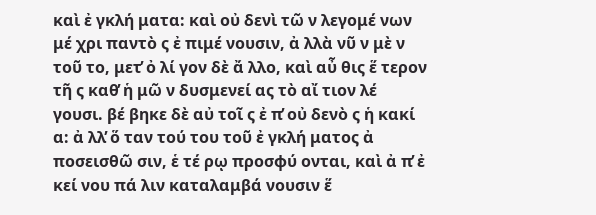καὶ ἐ γκλή ματα: καὶ οὐ δενὶ τῶ ν λεγομέ νων μέ χρι παντὸ ς ἐ πιμέ νουσιν, ἀ λλὰ νῦ ν μὲ ν τοῦ το, μετ̓ ὀ λί γον δὲ ἄ λλο, καὶ αὖ θις ἕ τερον τῆ ς καθ̓ ἡ μῶ ν δυσμενεί ας τὸ αἴ τιον λέ γουσι. βέ βηκε δὲ αὐ τοῖ ς ἐ π̓ οὐ δενὸ ς ἡ κακί α: ἀ λλ̓ ὅ ταν τού του τοῦ ἐ γκλή ματος ἀ ποσεισθῶ σιν, ἑ τέ ρῳ προσφύ ονται, καὶ ἀ π̓ ἐ κεί νου πά λιν καταλαμβά νουσιν ἕ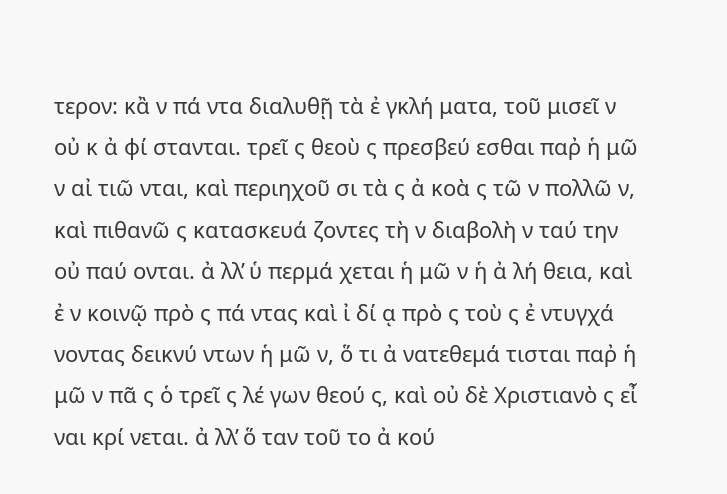τερον: κἂ ν πά ντα διαλυθῇ τὰ ἐ γκλή ματα, τοῦ μισεῖ ν οὐ κ ἀ φί στανται. τρεῖ ς θεοὺ ς πρεσβεύ εσθαι παῤ ἡ μῶ ν αἰ τιῶ νται, καὶ περιηχοῦ σι τὰ ς ἀ κοὰ ς τῶ ν πολλῶ ν, καὶ πιθανῶ ς κατασκευά ζοντες τὴ ν διαβολὴ ν ταύ την οὐ παύ ονται. ἀ λλ̓ ὑ περμά χεται ἡ μῶ ν ἡ ἀ λή θεια, καὶ ἐ ν κοινῷ πρὸ ς πά ντας καὶ ἰ δί ᾳ πρὸ ς τοὺ ς ἐ ντυγχά νοντας δεικνύ ντων ἡ μῶ ν, ὅ τι ἀ νατεθεμά τισται παῤ ἡ μῶ ν πᾶ ς ὁ τρεῖ ς λέ γων θεού ς, καὶ οὐ δὲ Χριστιανὸ ς εἶ ναι κρί νεται. ἀ λλ̓ ὅ ταν τοῦ το ἀ κού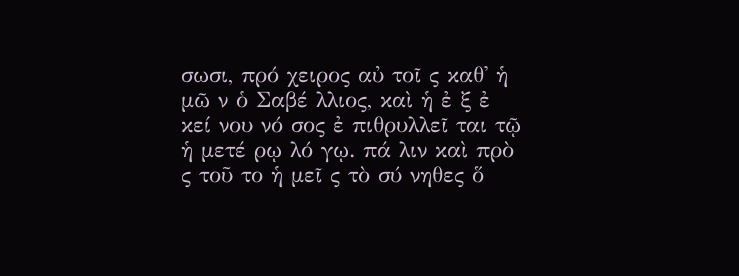σωσι, πρό χειρος αὐ τοῖ ς καθ̓ ἡ μῶ ν ὁ Σαβέ λλιος, καὶ ἡ ἐ ξ ἐ κεί νου νό σος ἐ πιθρυλλεῖ ται τῷ ἡ μετέ ρῳ λό γῳ. πά λιν καὶ πρὸ ς τοῦ το ἡ μεῖ ς τὸ σύ νηθες ὅ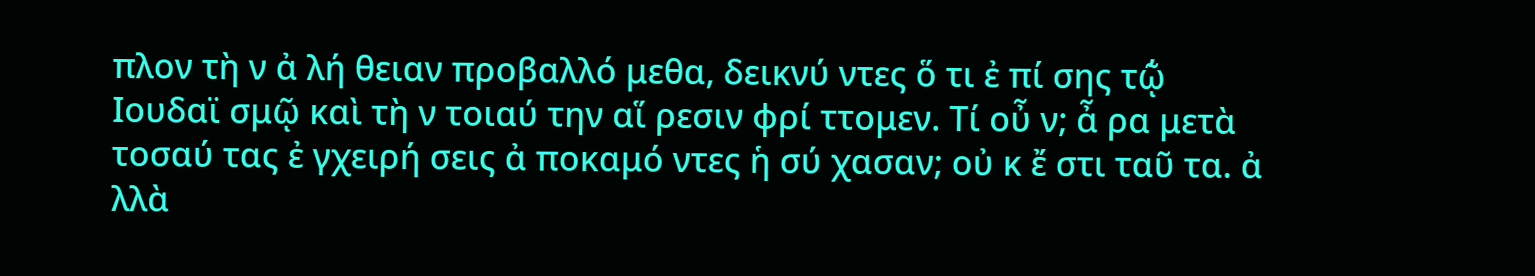πλον τὴ ν ἀ λή θειαν προβαλλό μεθα, δεικνύ ντες ὅ τι ἐ πί σης τῷ̓ Ιουδαϊ σμῷ καὶ τὴ ν τοιαύ την αἵ ρεσιν φρί ττομεν. Τί οὖ ν; ἆ ρα μετὰ τοσαύ τας ἐ γχειρή σεις ἀ ποκαμό ντες ἡ σύ χασαν; οὐ κ ἔ στι ταῦ τα. ἀ λλὰ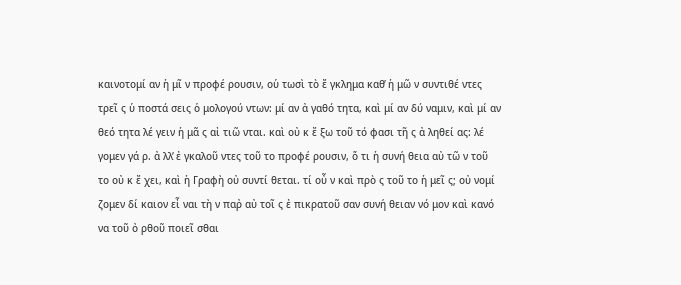καινοτομί αν ἡ μῖ ν προφέ ρουσιν, οὑ τωσὶ τὸ ἔ γκλημα καθ̓ ἡ μῶ ν συντιθέ ντες τρεῖ ς ὑ ποστά σεις ὁ μολογού ντων: μί αν ἀ γαθό τητα, καὶ μί αν δύ ναμιν, καὶ μί αν θεό τητα λέ γειν ἡ μᾶ ς αἰ τιῶ νται. καὶ οὐ κ ἔ ξω τοῦ τό φασι τῆ ς ἀ ληθεί ας: λέ γομεν γά ρ. ἀ λλ̓ ἐ γκαλοῦ ντες τοῦ το προφέ ρουσιν, ὅ τι ἡ συνή θεια αὐ τῶ ν τοῦ το οὐ κ ἔ χει, καὶ ἡ Γραφὴ οὐ συντί θεται. τί οὖ ν καὶ πρὸ ς τοῦ το ἡ μεῖ ς; οὐ νομί ζομεν δί καιον εἶ ναι τὴ ν παῤ αὐ τοῖ ς ἐ πικρατοῦ σαν συνή θειαν νό μον καὶ κανό να τοῦ ὀ ρθοῦ ποιεῖ σθαι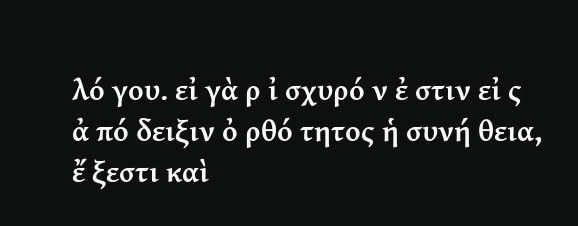λό γου. εἰ γὰ ρ ἰ σχυρό ν ἐ στιν εἰ ς ἀ πό δειξιν ὀ ρθό τητος ἡ συνή θεια, ἔ ξεστι καὶ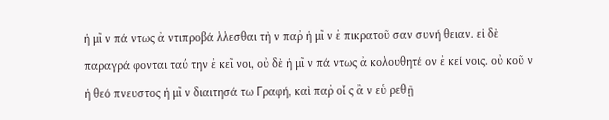ἡ μῖ ν πά ντως ἀ ντιπροβά λλεσθαι τὴ ν παῤ ἡ μῖ ν ἐ πικρατοῦ σαν συνή θειαν. εἰ δὲ παραγρά φονται ταύ την ἐ κεῖ νοι, οὐ δὲ ἡ μῖ ν πά ντως ἀ κολουθητέ ον ἐ κεί νοις. οὐ κοῦ ν ἡ θεό πνευστος ἡ μῖ ν διαιτησά τω Γραφή, καὶ παῤ οἷ ς ἂ ν εὑ ρεθῇ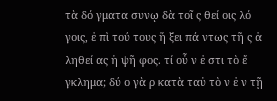τὰ δό γματα συνῳ δὰ τοῖ ς θεί οις λό γοις, ἐ πὶ τού τους ἥ ξει πά ντως τῆ ς ἀ ληθεί ας ἡ ψῆ φος. τί οὖ ν ἐ στι τὸ ἔ γκλημα; δύ ο γὰ ρ κατὰ ταὐ τὸ ν ἐ ν τῇ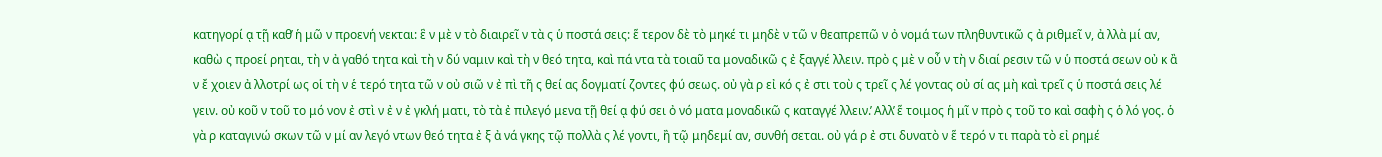κατηγορί ᾳ τῇ καθ̓ ἡ μῶ ν προενή νεκται: ἓ ν μὲ ν τὸ διαιρεῖ ν τὰ ς ὑ ποστά σεις: ἕ τερον δὲ τὸ μηκέ τι μηδὲ ν τῶ ν θεαπρεπῶ ν ὀ νομά των πληθυντικῶ ς ἀ ριθμεῖ ν, ἀ λλὰ μί αν, καθὼ ς προεί ρηται, τὴ ν ἀ γαθό τητα καὶ τὴ ν δύ ναμιν καὶ τὴ ν θεό τητα, καὶ πά ντα τὰ τοιαῦ τα μοναδικῶ ς ἐ ξαγγέ λλειν. πρὸ ς μὲ ν οὖ ν τὴ ν διαί ρεσιν τῶ ν ὑ ποστά σεων οὐ κ ἂ ν ἔ χοιεν ἀ λλοτρί ως οἱ τὴ ν ἑ τερό τητα τῶ ν οὐ σιῶ ν ἐ πὶ τῆ ς θεί ας δογματί ζοντες φύ σεως. οὐ γὰ ρ εἰ κό ς ἐ στι τοὺ ς τρεῖ ς λέ γοντας οὐ σί ας μὴ καὶ τρεῖ ς ὑ ποστά σεις λέ γειν. οὐ κοῦ ν τοῦ το μό νον ἐ στὶ ν ἐ ν ἐ γκλή ματι, τὸ τὰ ἐ πιλεγό μενα τῇ θεί ᾳ φύ σει ὀ νό ματα μοναδικῶ ς καταγγέ λλειν.̓ Αλλ̓ ἕ τοιμος ἡ μῖ ν πρὸ ς τοῦ το καὶ σαφὴ ς ὁ λό γος. ὁ γὰ ρ καταγινώ σκων τῶ ν μί αν λεγό ντων θεό τητα ἐ ξ ἀ νά γκης τῷ πολλὰ ς λέ γοντι, ἢ τῷ μηδεμί αν, συνθή σεται. οὐ γά ρ ἐ στι δυνατὸ ν ἕ τερό ν τι παρὰ τὸ εἰ ρημέ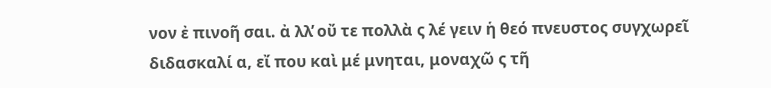νον ἐ πινοῆ σαι. ἀ λλ̓ οὔ τε πολλὰ ς λέ γειν ἡ θεό πνευστος συγχωρεῖ διδασκαλί α, εἴ που καὶ μέ μνηται, μοναχῶ ς τῆ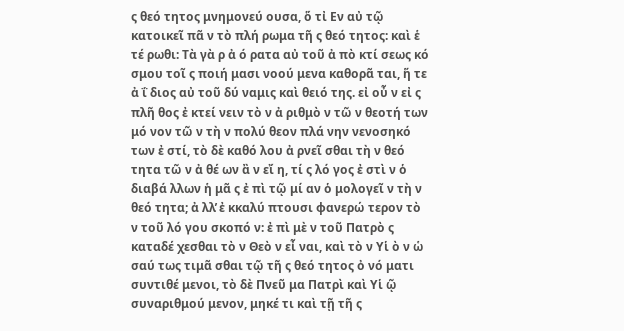ς θεό τητος μνημονεύ ουσα, ὅ τἰ Εν αὐ τῷ κατοικεῖ πᾶ ν τὸ πλή ρωμα τῆ ς θεό τητος: καὶ ἑ τέ ρωθι: Τὰ γὰ ρ ἀ ό ρατα αὐ τοῦ ἀ πὸ κτί σεως κό σμου τοῖ ς ποιή μασι νοού μενα καθορᾶ ται, ἥ τε ἀ ΐ διος αὐ τοῦ δύ ναμις καὶ θειό της. εἰ οὖ ν εἰ ς πλῆ θος ἐ κτεί νειν τὸ ν ἀ ριθμὸ ν τῶ ν θεοτή των μό νον τῶ ν τὴ ν πολύ θεον πλά νην νενοσηκό των ἐ στί, τὸ δὲ καθό λου ἀ ρνεῖ σθαι τὴ ν θεό τητα τῶ ν ἀ θέ ων ἂ ν εἴ η, τί ς λό γος ἐ στὶ ν ὁ διαβά λλων ἡ μᾶ ς ἐ πὶ τῷ μί αν ὁ μολογεῖ ν τὴ ν θεό τητα; ἀ λλ̓ ἐ κκαλύ πτουσι φανερώ τερον τὸ ν τοῦ λό γου σκοπό ν: ἐ πὶ μὲ ν τοῦ Πατρὸ ς καταδέ χεσθαι τὸ ν Θεὸ ν εἶ ναι, καὶ τὸ ν Υἱ ὸ ν ὡ σαύ τως τιμᾶ σθαι τῷ τῆ ς θεό τητος ὀ νό ματι συντιθέ μενοι, τὸ δὲ Πνεῦ μα Πατρὶ καὶ Υἱ ῷ συναριθμού μενον, μηκέ τι καὶ τῇ τῆ ς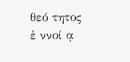θεό τητος ἐ ννοί ᾳ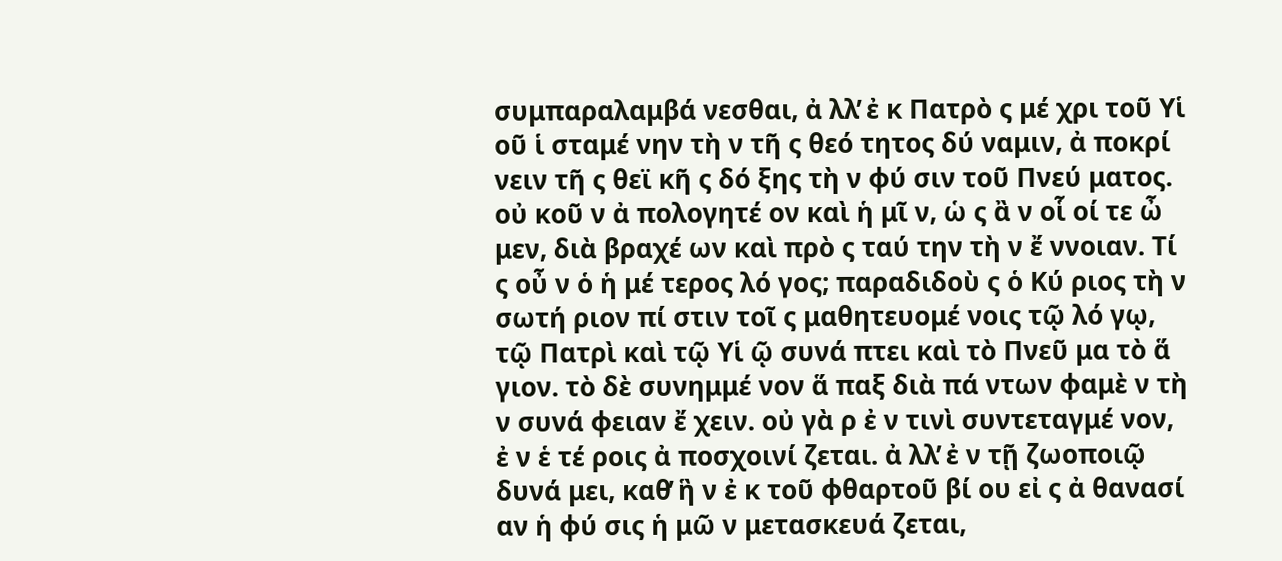συμπαραλαμβά νεσθαι, ἀ λλ̓ ἐ κ Πατρὸ ς μέ χρι τοῦ Υἱ οῦ ἱ σταμέ νην τὴ ν τῆ ς θεό τητος δύ ναμιν, ἀ ποκρί νειν τῆ ς θεϊ κῆ ς δό ξης τὴ ν φύ σιν τοῦ Πνεύ ματος. οὐ κοῦ ν ἀ πολογητέ ον καὶ ἡ μῖ ν, ὡ ς ἂ ν οἷ οί τε ὦ μεν, διὰ βραχέ ων καὶ πρὸ ς ταύ την τὴ ν ἔ ννοιαν. Τί ς οὖ ν ὁ ἡ μέ τερος λό γος; παραδιδοὺ ς ὁ Κύ ριος τὴ ν σωτή ριον πί στιν τοῖ ς μαθητευομέ νοις τῷ λό γῳ, τῷ Πατρὶ καὶ τῷ Υἱ ῷ συνά πτει καὶ τὸ Πνεῦ μα τὸ ἅ γιον. τὸ δὲ συνημμέ νον ἅ παξ διὰ πά ντων φαμὲ ν τὴ ν συνά φειαν ἔ χειν. οὐ γὰ ρ ἐ ν τινὶ συντεταγμέ νον, ἐ ν ἑ τέ ροις ἀ ποσχοινί ζεται. ἀ λλ̓ ἐ ν τῇ ζωοποιῷ δυνά μει, καθ̓ ἣ ν ἐ κ τοῦ φθαρτοῦ βί ου εἰ ς ἀ θανασί αν ἡ φύ σις ἡ μῶ ν μετασκευά ζεται,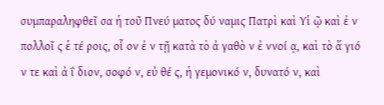συμπαραληφθεῖ σα ἡ τοῦ Πνεύ ματος δύ ναμις Πατρὶ καὶ Υἱ ῷ καὶ ἐ ν πολλοῖ ς ἑ τέ ροις, οἷ ον ἐ ν τῇ κατὰ τὸ ἀ γαθὸ ν ἐ ννοί ᾳ, καὶ τὸ ἅ γιό ν τε καὶ ἀ ΐ διον, σοφό ν, εὐ θέ ς, ἡ γεμονικό ν, δυνατό ν, καὶ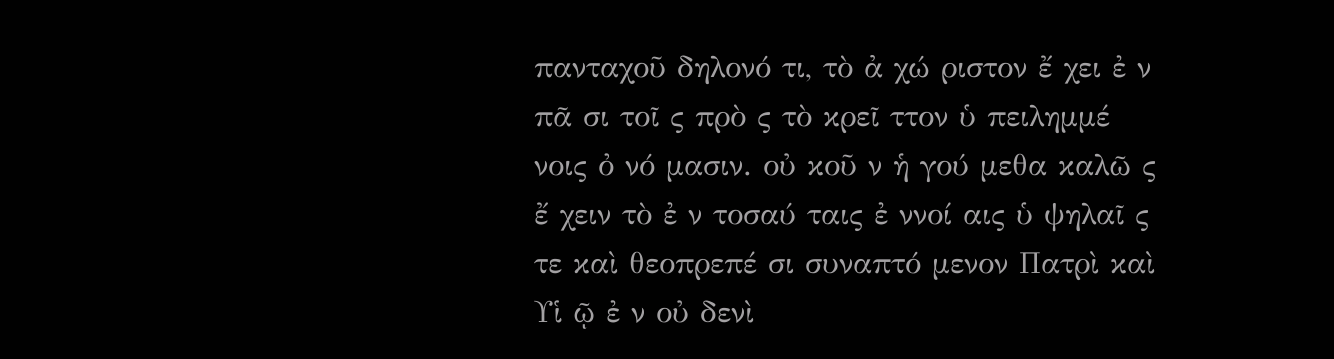πανταχοῦ δηλονό τι, τὸ ἀ χώ ριστον ἔ χει ἐ ν πᾶ σι τοῖ ς πρὸ ς τὸ κρεῖ ττον ὑ πειλημμέ νοις ὀ νό μασιν. οὐ κοῦ ν ἡ γού μεθα καλῶ ς ἔ χειν τὸ ἐ ν τοσαύ ταις ἐ ννοί αις ὑ ψηλαῖ ς τε καὶ θεοπρεπέ σι συναπτό μενον Πατρὶ καὶ Υἱ ῷ ἐ ν οὐ δενὶ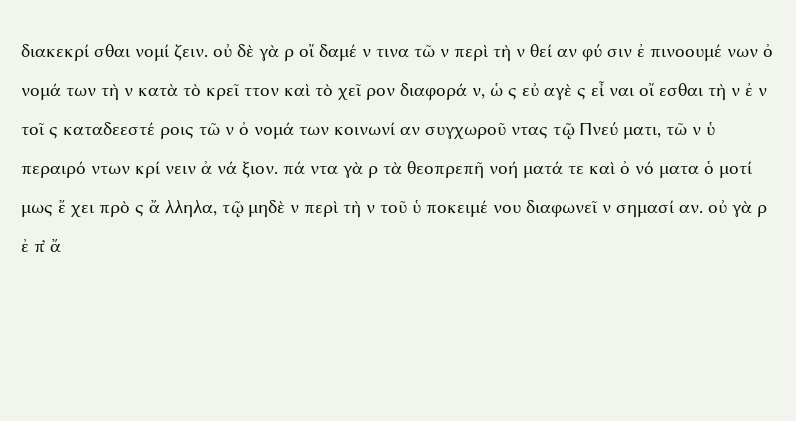διακεκρί σθαι νομί ζειν. οὐ δὲ γὰ ρ οἴ δαμέ ν τινα τῶ ν περὶ τὴ ν θεί αν φύ σιν ἐ πινοουμέ νων ὀ νομά των τὴ ν κατὰ τὸ κρεῖ ττον καὶ τὸ χεῖ ρον διαφορά ν, ὡ ς εὐ αγὲ ς εἶ ναι οἴ εσθαι τὴ ν ἐ ν τοῖ ς καταδεεστέ ροις τῶ ν ὀ νομά των κοινωνί αν συγχωροῦ ντας τῷ Πνεύ ματι, τῶ ν ὑ περαιρό ντων κρί νειν ἀ νά ξιον. πά ντα γὰ ρ τὰ θεοπρεπῆ νοή ματά τε καὶ ὀ νό ματα ὁ μοτί μως ἔ χει πρὸ ς ἄ λληλα, τῷ μηδὲ ν περὶ τὴ ν τοῦ ὑ ποκειμέ νου διαφωνεῖ ν σημασί αν. οὐ γὰ ρ ἐ π̓ ἄ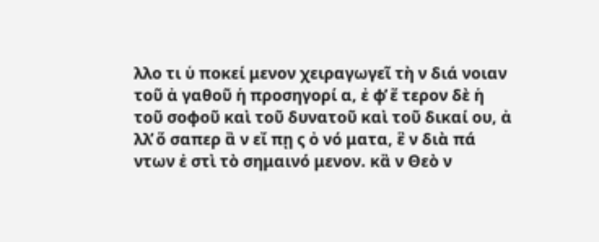λλο τι ὑ ποκεί μενον χειραγωγεῖ τὴ ν διά νοιαν τοῦ ἀ γαθοῦ ἡ προσηγορί α, ἐ φ̓ ἕ τερον δὲ ἡ τοῦ σοφοῦ καὶ τοῦ δυνατοῦ καὶ τοῦ δικαί ου, ἀ λλ̓ ὅ σαπερ ἂ ν εἴ πῃ ς ὀ νό ματα, ἓ ν διὰ πά ντων ἐ στὶ τὸ σημαινό μενον. κἂ ν Θεὸ ν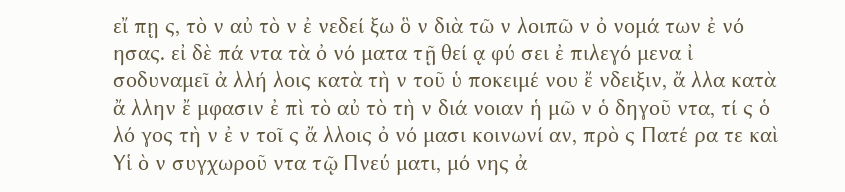εἴ πῃ ς, τὸ ν αὐ τὸ ν ἐ νεδεί ξω ὃ ν διὰ τῶ ν λοιπῶ ν ὀ νομά των ἐ νό ησας. εἰ δὲ πά ντα τὰ ὀ νό ματα τῇ θεί ᾳ φύ σει ἐ πιλεγό μενα ἰ σοδυναμεῖ ἀ λλή λοις κατὰ τὴ ν τοῦ ὑ ποκειμέ νου ἔ νδειξιν, ἄ λλα κατὰ ἄ λλην ἔ μφασιν ἐ πὶ τὸ αὐ τὸ τὴ ν διά νοιαν ἡ μῶ ν ὁ δηγοῦ ντα, τί ς ὁ λό γος τὴ ν ἐ ν τοῖ ς ἄ λλοις ὀ νό μασι κοινωνί αν, πρὸ ς Πατέ ρα τε καὶ Υἱ ὸ ν συγχωροῦ ντα τῷ Πνεύ ματι, μό νης ἀ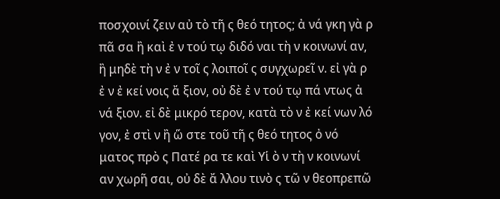ποσχοινί ζειν αὐ τὸ τῆ ς θεό τητος; ἀ νά γκη γὰ ρ πᾶ σα ἢ καὶ ἐ ν τού τῳ διδό ναι τὴ ν κοινωνί αν, ἢ μηδὲ τὴ ν ἐ ν τοῖ ς λοιποῖ ς συγχωρεῖ ν. εἰ γὰ ρ ἐ ν ἐ κεί νοις ἄ ξιον, οὐ δὲ ἐ ν τού τῳ πά ντως ἀ νά ξιον. εἰ δὲ μικρό τερον, κατὰ τὸ ν ἐ κεί νων λό γον, ἐ στὶ ν ἢ ὥ στε τοῦ τῆ ς θεό τητος ὀ νό ματος πρὸ ς Πατέ ρα τε καὶ Υἱ ὸ ν τὴ ν κοινωνί αν χωρῆ σαι, οὐ δὲ ἄ λλου τινὸ ς τῶ ν θεοπρεπῶ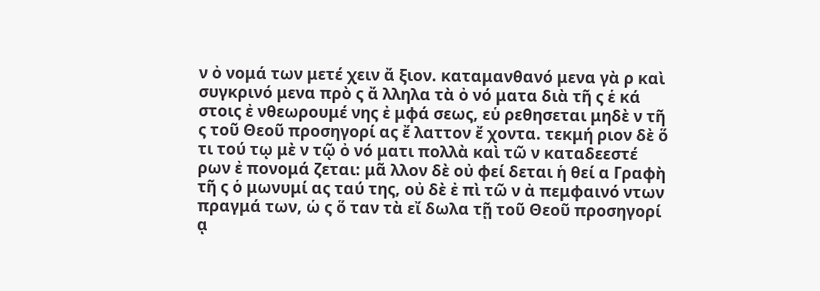ν ὀ νομά των μετέ χειν ἄ ξιον. καταμανθανό μενα γὰ ρ καὶ συγκρινό μενα πρὸ ς ἄ λληλα τὰ ὀ νό ματα διὰ τῆ ς ἑ κά στοις ἐ νθεωρουμέ νης ἐ μφά σεως, εὑ ρεθησεται μηδὲ ν τῆ ς τοῦ Θεοῦ προσηγορί ας ἔ λαττον ἔ χοντα. τεκμή ριον δὲ ὅ τι τού τῳ μὲ ν τῷ ὀ νό ματι πολλὰ καὶ τῶ ν καταδεεστέ ρων ἐ πονομά ζεται: μᾶ λλον δὲ οὐ φεί δεται ἡ θεί α Γραφὴ τῆ ς ὁ μωνυμί ας ταύ της, οὐ δὲ ἐ πὶ τῶ ν ἀ πεμφαινό ντων πραγμά των, ὡ ς ὅ ταν τὰ εἴ δωλα τῇ τοῦ Θεοῦ προσηγορί ᾳ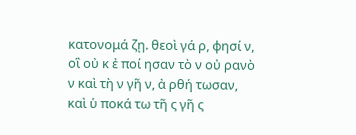κατονομά ζῃ. θεοὶ γά ρ, φησί ν, οἳ οὐ κ ἐ ποί ησαν τὸ ν οὐ ρανὸ ν καὶ τὴ ν γῆ ν, ἀ ρθή τωσαν, καὶ ὑ ποκά τω τῆ ς γῆ ς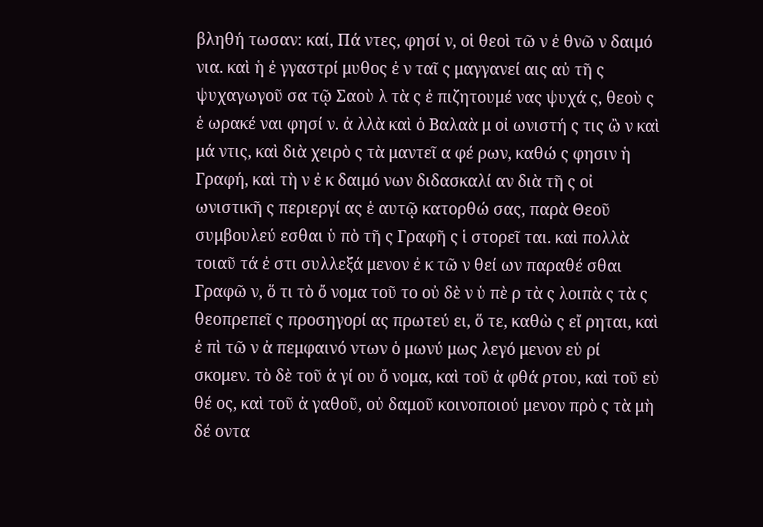βληθή τωσαν: καί, Πά ντες, φησί ν, οἱ θεοὶ τῶ ν ἐ θνῶ ν δαιμό νια. καὶ ἡ ἐ γγαστρί μυθος ἐ ν ταῖ ς μαγγανεί αις αὐ τῆ ς ψυχαγωγοῦ σα τῷ Σαοὺ λ τὰ ς ἐ πιζητουμέ νας ψυχά ς, θεοὺ ς ἑ ωρακέ ναι φησί ν. ἀ λλὰ καὶ ὁ Βαλαὰ μ οἰ ωνιστή ς τις ὢ ν καὶ μά ντις, καὶ διὰ χειρὸ ς τὰ μαντεῖ α φέ ρων, καθώ ς φησιν ἡ Γραφή, καὶ τὴ ν ἐ κ δαιμό νων διδασκαλί αν διὰ τῆ ς οἰ ωνιστικῆ ς περιεργί ας ἑ αυτῷ κατορθώ σας, παρὰ Θεοῦ συμβουλεύ εσθαι ὑ πὸ τῆ ς Γραφῆ ς ἱ στορεῖ ται. καὶ πολλὰ τοιαῦ τά ἐ στι συλλεξά μενον ἐ κ τῶ ν θεί ων παραθέ σθαι Γραφῶ ν, ὅ τι τὸ ὄ νομα τοῦ το οὐ δὲ ν ὑ πὲ ρ τὰ ς λοιπὰ ς τὰ ς θεοπρεπεῖ ς προσηγορί ας πρωτεύ ει, ὅ τε, καθὼ ς εἴ ρηται, καὶ ἐ πὶ τῶ ν ἀ πεμφαινό ντων ὁ μωνύ μως λεγό μενον εὑ ρί σκομεν. τὸ δὲ τοῦ ἁ γί ου ὄ νομα, καὶ τοῦ ἀ φθά ρτου, καὶ τοῦ εὐ θέ ος, καὶ τοῦ ἀ γαθοῦ, οὐ δαμοῦ κοινοποιού μενον πρὸ ς τὰ μὴ δέ οντα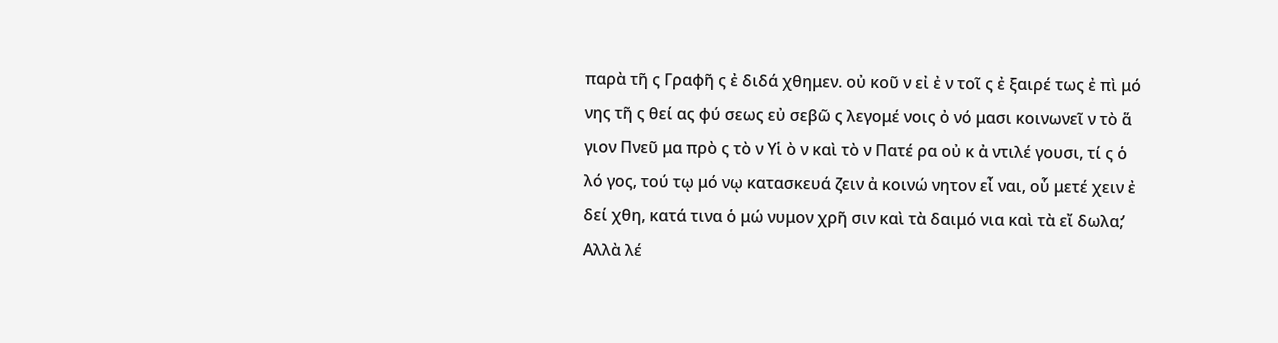παρὰ τῆ ς Γραφῆ ς ἐ διδά χθημεν. οὐ κοῦ ν εἰ ἐ ν τοῖ ς ἐ ξαιρέ τως ἐ πὶ μό νης τῆ ς θεί ας φύ σεως εὐ σεβῶ ς λεγομέ νοις ὀ νό μασι κοινωνεῖ ν τὸ ἅ γιον Πνεῦ μα πρὸ ς τὸ ν Υἱ ὸ ν καὶ τὸ ν Πατέ ρα οὐ κ ἀ ντιλέ γουσι, τί ς ὁ λό γος, τού τῳ μό νῳ κατασκευά ζειν ἀ κοινώ νητον εἶ ναι, οὗ μετέ χειν ἐ δεί χθη, κατά τινα ὁ μώ νυμον χρῆ σιν καὶ τὰ δαιμό νια καὶ τὰ εἴ δωλα;̓ Αλλὰ λέ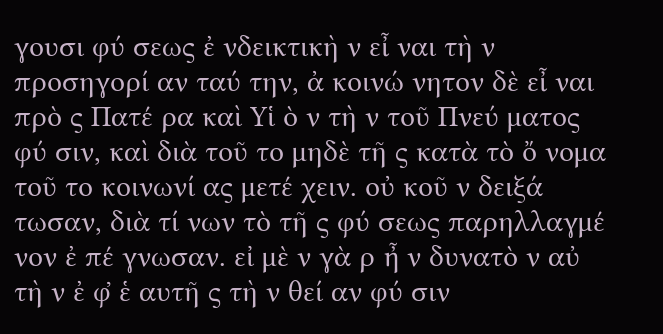γουσι φύ σεως ἐ νδεικτικὴ ν εἶ ναι τὴ ν προσηγορί αν ταύ την, ἀ κοινώ νητον δὲ εἶ ναι πρὸ ς Πατέ ρα καὶ Υἱ ὸ ν τὴ ν τοῦ Πνεύ ματος φύ σιν, καὶ διὰ τοῦ το μηδὲ τῆ ς κατὰ τὸ ὄ νομα τοῦ το κοινωνί ας μετέ χειν. οὐ κοῦ ν δειξά τωσαν, διὰ τί νων τὸ τῆ ς φύ σεως παρηλλαγμέ νον ἐ πέ γνωσαν. εἰ μὲ ν γὰ ρ ἦ ν δυνατὸ ν αὐ τὴ ν ἐ φ̓ ἑ αυτῆ ς τὴ ν θεί αν φύ σιν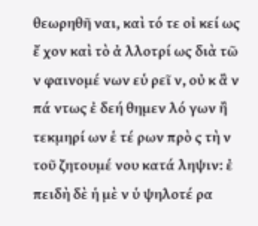θεωρηθῆ ναι, καὶ τό τε οἰ κεί ως ἔ χον καὶ τὸ ἀ λλοτρί ως διὰ τῶ ν φαινομέ νων εὑ ρεῖ ν, οὐ κ ἂ ν πά ντως ἐ δεή θημεν λό γων ἢ τεκμηρί ων ἑ τέ ρων πρὸ ς τὴ ν τοῦ ζητουμέ νου κατά ληψιν: ἐ πειδὴ δὲ ἡ μὲ ν ὑ ψηλοτέ ρα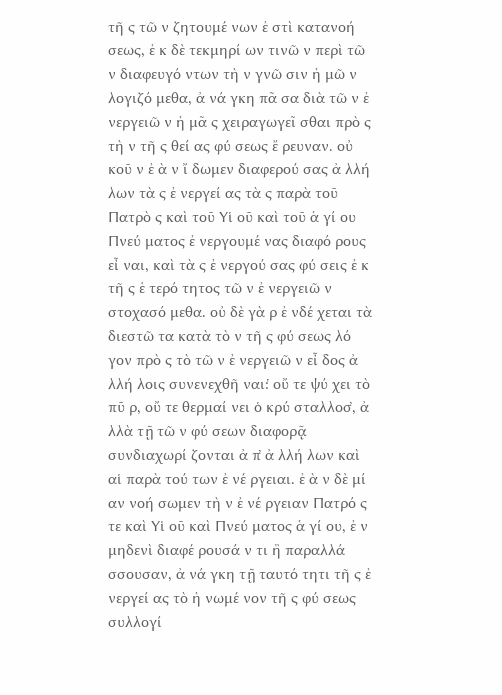τῆ ς τῶ ν ζητουμέ νων ἐ στὶ κατανοή σεως, ἐ κ δὲ τεκμηρί ων τινῶ ν περὶ τῶ ν διαφευγό ντων τὴ ν γνῶ σιν ἡ μῶ ν λογιζό μεθα, ἀ νά γκη πᾶ σα διὰ τῶ ν ἐ νεργειῶ ν ἡ μᾶ ς χειραγωγεῖ σθαι πρὸ ς τὴ ν τῆ ς θεί ας φύ σεως ἔ ρευναν. οὐ κοῦ ν ἐ ὰ ν ἴ δωμεν διαφερού σας ἀ λλή λων τὰ ς ἐ νεργεί ας τὰ ς παρὰ τοῦ Πατρὸ ς καὶ τοῦ Υἱ οῦ καὶ τοῦ ἁ γί ου Πνεύ ματος ἐ νεργουμέ νας διαφό ρους εἶ ναι, καὶ τὰ ς ἐ νεργού σας φύ σεις ἐ κ τῆ ς ἑ τερό τητος τῶ ν ἐ νεργειῶ ν στοχασό μεθα. οὐ δὲ γὰ ρ ἐ νδέ χεται τὰ διεστῶ τα κατὰ τὸ ν τῆ ς φύ σεως λό γον πρὸ ς τὸ τῶ ν ἐ νεργειῶ ν εἶ δος ἀ λλή λοις συνενεχθῆ ναι:̔ οὔ τε ψύ χει τὸ πῦ ρ, οὔ τε θερμαί νει ὁ κρύ σταλλοσ̓, ἀ λλὰ τῇ τῶ ν φύ σεων διαφορᾷ συνδιαχωρί ζονται ἀ π̓ ἀ λλή λων καὶ αἱ παρὰ τού των ἐ νέ ργειαι. ἐ ὰ ν δὲ μί αν νοή σωμεν τὴ ν ἐ νέ ργειαν Πατρό ς τε καὶ Υἱ οῦ καὶ Πνεύ ματος ἁ γί ου, ἐ ν μηδενὶ διαφέ ρουσά ν τι ἢ παραλλά σσουσαν, ἀ νά γκη τῇ ταυτό τητι τῆ ς ἐ νεργεί ας τὸ ἡ νωμέ νον τῆ ς φύ σεως συλλογί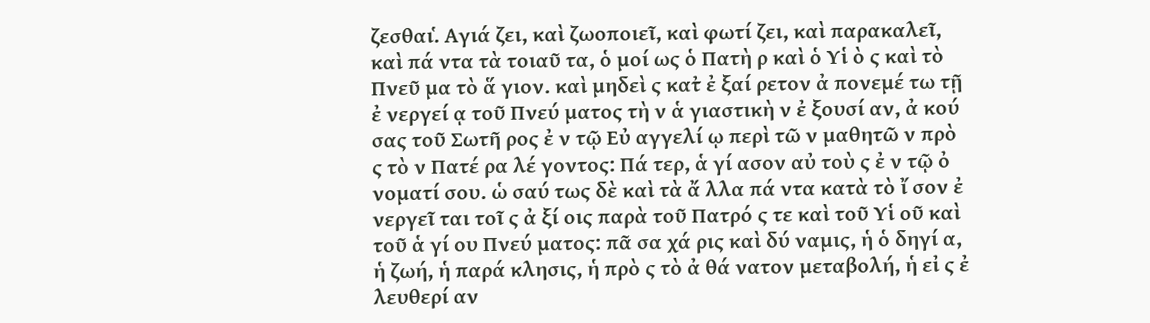ζεσθαι.̔ Αγιά ζει, καὶ ζωοποιεῖ, καὶ φωτί ζει, καὶ παρακαλεῖ, καὶ πά ντα τὰ τοιαῦ τα, ὁ μοί ως ὁ Πατὴ ρ καὶ ὁ Υἱ ὸ ς καὶ τὸ Πνεῦ μα τὸ ἅ γιον. καὶ μηδεὶ ς κατ̓ ἐ ξαί ρετον ἀ πονεμέ τω τῇ ἐ νεργεί ᾳ τοῦ Πνεύ ματος τὴ ν ἁ γιαστικὴ ν ἐ ξουσί αν, ἀ κού σας τοῦ Σωτῆ ρος ἐ ν τῷ Εὐ αγγελί ῳ περὶ τῶ ν μαθητῶ ν πρὸ ς τὸ ν Πατέ ρα λέ γοντος: Πά τερ, ἁ γί ασον αὐ τοὺ ς ἐ ν τῷ ὀ νοματί σου. ὡ σαύ τως δὲ καὶ τὰ ἄ λλα πά ντα κατὰ τὸ ἴ σον ἐ νεργεῖ ται τοῖ ς ἀ ξί οις παρὰ τοῦ Πατρό ς τε καὶ τοῦ Υἱ οῦ καὶ τοῦ ἁ γί ου Πνεύ ματος: πᾶ σα χά ρις καὶ δύ ναμις, ἡ ὁ δηγί α, ἡ ζωή, ἡ παρά κλησις, ἡ πρὸ ς τὸ ἀ θά νατον μεταβολή, ἡ εἰ ς ἐ λευθερί αν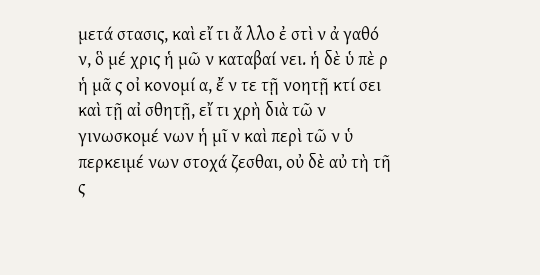μετά στασις, καὶ εἴ τι ἄ λλο ἐ στὶ ν ἀ γαθό ν, ὃ μέ χρις ἡ μῶ ν καταβαί νει. ἡ δὲ ὑ πὲ ρ ἡ μᾶ ς οἰ κονομί α, ἔ ν τε τῇ νοητῇ κτί σει καὶ τῇ αἰ σθητῇ, εἴ τι χρὴ διὰ τῶ ν γινωσκομέ νων ἡ μῖ ν καὶ περὶ τῶ ν ὑ περκειμέ νων στοχά ζεσθαι, οὐ δὲ αὐ τὴ τῆ ς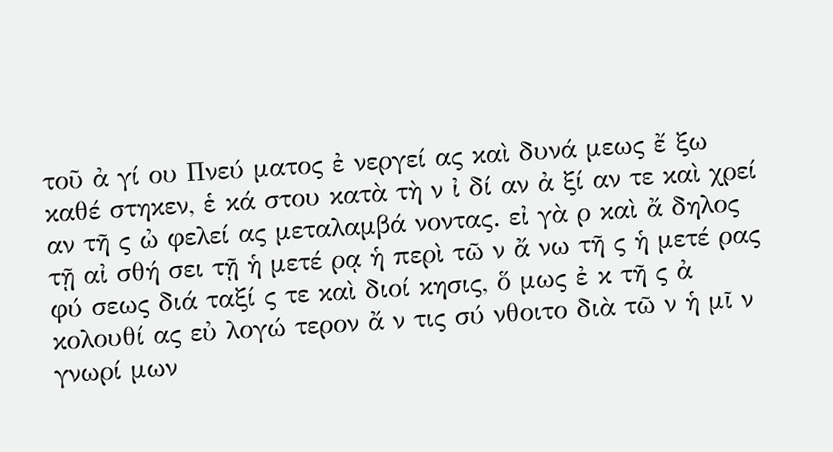τοῦ ἀ γί ου Πνεύ ματος ἐ νεργεί ας καὶ δυνά μεως ἔ ξω καθέ στηκεν, ἑ κά στου κατὰ τὴ ν ἰ δί αν ἀ ξί αν τε καὶ χρεί αν τῆ ς ὠ φελεί ας μεταλαμβά νοντας. εἰ γὰ ρ καὶ ἄ δηλος τῇ αἰ σθή σει τῇ ἡ μετέ ρᾳ ἡ περὶ τῶ ν ἄ νω τῆ ς ἡ μετέ ρας φύ σεως διά ταξί ς τε καὶ διοί κησις, ὅ μως ἐ κ τῆ ς ἀ κολουθί ας εὐ λογώ τερον ἄ ν τις σύ νθοιτο διὰ τῶ ν ἡ μῖ ν γνωρί μων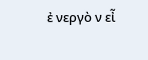ἐ νεργὸ ν εἶ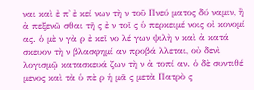ναι καὶ ἐ π̓ ἐ κεί νων τὴ ν τοῦ Πνεύ ματος δύ ναμιν, ἢ ἀ πεξενῶ σθαι τῆ ς ἐ ν τοῖ ς ὑ περκειμέ νοις οἰ κονομί ας. ὁ μὲ ν γὰ ρ ἐ κεῖ νο λέ γων ψιλὴ ν καὶ ἀ κατά σκευον τὴ ν βλασφημί αν προβά λλεται, οὐ δενὶ λογισμῷ κατασκευά ζων τὴ ν ἀ τοπί αν. ὁ δὲ συντιθέ μενος καὶ τὰ ὑ πὲ ρ ἡ μᾶ ς μετὰ Πατρὸ ς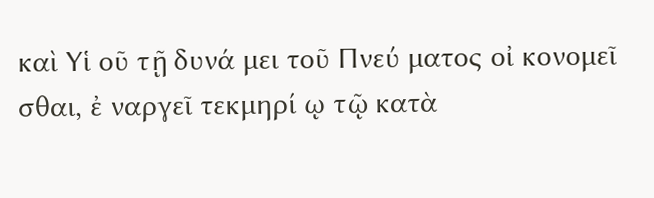καὶ Υἱ οῦ τῇ δυνά μει τοῦ Πνεύ ματος οἰ κονομεῖ σθαι, ἐ ναργεῖ τεκμηρί ῳ τῷ κατὰ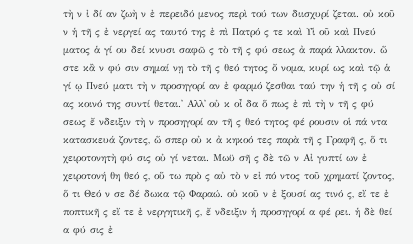τὴ ν ἰ δί αν ζωὴ ν ἐ περειδό μενος περὶ τού των διισχυρί ζεται. οὐ κοῦ ν ἡ τῆ ς ἐ νεργεί ας ταυτό της ἐ πὶ Πατρό ς τε καὶ Υἱ οῦ καὶ Πνεύ ματος ἁ γί ου δεί κνυσι σαφῶ ς τὸ τῆ ς φύ σεως ἀ παρά λλακτον. ὥ στε κἂ ν φύ σιν σημαί νῃ τὸ τῆ ς θεό τητος ὄ νομα, κυρί ως καὶ τῷ ἁ γί ῳ Πνεύ ματι τὴ ν προσηγορί αν ἐ φαρμό ζεσθαι ταύ την ἡ τῆ ς οὐ σί ας κοινό της συντί θεται.̓ Αλλ̓ οὐ κ οἶ δα ὅ πως ἐ πὶ τὴ ν τῆ ς φύ σεως ἔ νδειξιν τὴ ν προσηγορί αν τῆ ς θεό τητος φέ ρουσιν οἱ πά ντα κατασκευά ζοντες, ὥ σπερ οὐ κ ἀ κηκοό τες παρὰ τῆ ς Γραφῆ ς, ὅ τι χειροτονητὴ φύ σις οὐ γί νεται. Μωϋ σῆ ς δὲ τῶ ν Αἰ γυπτί ων ἐ χειροτονή θη θεό ς, οὕ τω πρὸ ς αὐ τὸ ν εἰ πό ντος τοῦ χρηματί ζοντος, ὅ τι Θεό ν σε δέ δωκα τῷ Φαραώ. οὐ κοῦ ν ἐ ξουσί ας τινό ς, εἴ τε ἐ ποπτικῆ ς εἴ τε ἐ νεργητικῆ ς, ἔ νδειξιν ἡ προσηγορί α φέ ρει. ἡ δὲ θεί α φύ σις ἐ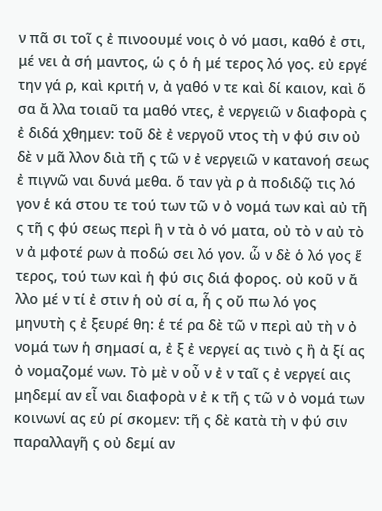ν πᾶ σι τοῖ ς ἐ πινοουμέ νοις ὀ νό μασι, καθό ἐ στι, μέ νει ἀ σή μαντος, ὡ ς ὁ ἡ μέ τερος λό γος. εὐ εργέ την γά ρ, καὶ κριτή ν, ἀ γαθό ν τε καὶ δί καιον, καὶ ὅ σα ἄ λλα τοιαῦ τα μαθό ντες, ἐ νεργειῶ ν διαφορὰ ς ἐ διδά χθημεν: τοῦ δὲ ἐ νεργοῦ ντος τὴ ν φύ σιν οὐ δὲ ν μᾶ λλον διὰ τῆ ς τῶ ν ἐ νεργειῶ ν κατανοή σεως ἐ πιγνῶ ναι δυνά μεθα. ὅ ταν γὰ ρ ἀ ποδιδῷ τις λό γον ἑ κά στου τε τού των τῶ ν ὀ νομά των καὶ αὐ τῆ ς τῆ ς φύ σεως περὶ ἣ ν τὰ ὀ νό ματα, οὐ τὸ ν αὐ τὸ ν ἀ μφοτέ ρων ἀ ποδώ σει λό γον. ὧ ν δὲ ὁ λό γος ἕ τερος, τού των καὶ ἡ φύ σις διά φορος. οὐ κοῦ ν ἄ λλο μέ ν τί ἐ στιν ἡ οὐ σί α, ἧ ς οὔ πω λό γος μηνυτὴ ς ἐ ξευρέ θη: ἑ τέ ρα δὲ τῶ ν περὶ αὐ τὴ ν ὀ νομά των ἡ σημασί α, ἐ ξ ἐ νεργεί ας τινὸ ς ἢ ἀ ξί ας ὀ νομαζομέ νων. Τὸ μὲ ν οὖ ν ἐ ν ταῖ ς ἐ νεργεί αις μηδεμί αν εἶ ναι διαφορὰ ν ἐ κ τῆ ς τῶ ν ὀ νομά των κοινωνί ας εὑ ρί σκομεν: τῆ ς δὲ κατὰ τὴ ν φύ σιν παραλλαγῆ ς οὐ δεμί αν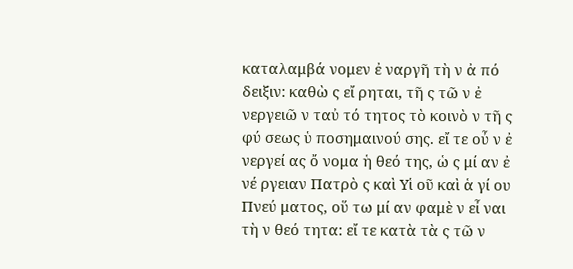καταλαμβά νομεν ἐ ναργῆ τὴ ν ἀ πό δειξιν: καθὼ ς εἴ ρηται, τῆ ς τῶ ν ἐ νεργειῶ ν ταὐ τό τητος τὸ κοινὸ ν τῆ ς φύ σεως ὑ ποσημαινού σης. εἴ τε οὖ ν ἐ νεργεί ας ὄ νομα ἡ θεό της, ὡ ς μί αν ἐ νέ ργειαν Πατρὸ ς καὶ Υἱ οῦ καὶ ἁ γί ου Πνεύ ματος, οὕ τω μί αν φαμὲ ν εἶ ναι τὴ ν θεό τητα: εἴ τε κατὰ τὰ ς τῶ ν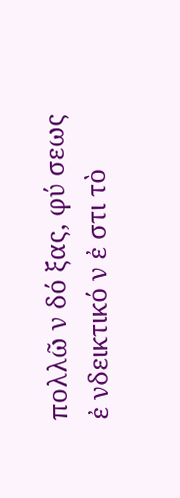πολλῶ ν δό ξας, φύ σεως ἐ νδεικτικό ν ἐ στι τὸ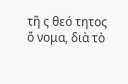τῆ ς θεό τητος ὄ νομα, διὰ τὸ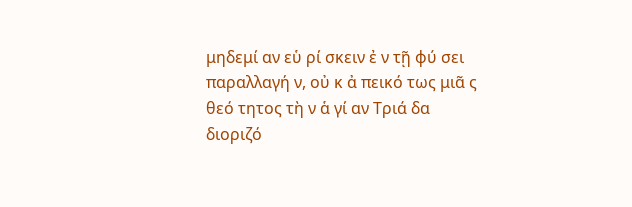μηδεμί αν εὑ ρί σκειν ἐ ν τῇ φύ σει παραλλαγή ν, οὐ κ ἀ πεικό τως μιᾶ ς θεό τητος τὴ ν ἁ γί αν Τριά δα διοριζό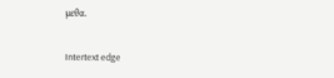μεθα.

Intertext edge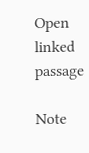Open linked passage

Note